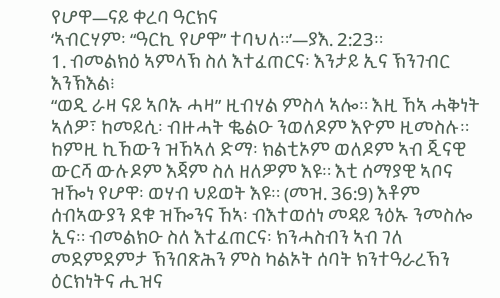የሆዋ—ናይ ቀረባ ዓርክና
‘ኣብርሃም፡ “ዓርኪ የሆዋ” ተባህለ።’—ያእ. 2:23።
1. ብመልክዕ ኣምላኽ ስለ እተፈጠርና፡ እንታይ ኢና ኽንገብር እንኽእል፧
“ወዲ ራዛ ናይ ኣቦኡ ሓዛ” ዚብሃል ምስላ ኣሎ። እዚ ኸኣ ሓቅነት ኣለዎ፣ ከመይሲ፡ ብዙሓት ቈልዑ ንወለዶም እዮም ዚመስሉ። ከምዚ ኪኸውን ዝኸኣለ ድማ፡ ክልቲኦም ወለዶም ኣብ ጂናዊ ውርሻ ውሉዶም እጃም ስለ ዘለዎም እዩ። እቲ ሰማያዊ ኣቦና ዝዀነ የሆዋ፡ ወሃብ ህይወት እዩ። (መዝ. 36:9) እቶም ሰብኣውያን ደቁ ዝዀንና ኸኣ፡ ብእተወሰነ መዳይ ንዕኡ ንመስሎ ኢና። ብመልክዑ ስለ እተፈጠርና፡ ክንሓስብን ኣብ ገለ መደምደምታ ኽንበጽሕን ምስ ካልኦት ሰባት ክንተዓራረኽን ዕርክነትና ሒዝና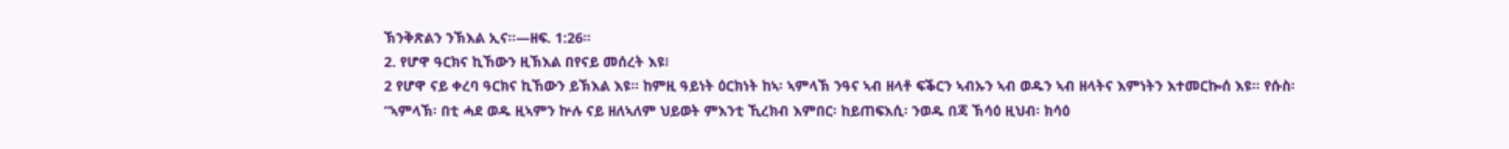ኽንቅጽልን ንኽእል ኢና።—ዘፍ. 1:26።
2. የሆዋ ዓርክና ኪኸውን ዚኽእል በየናይ መሰረት እዩ፧
2 የሆዋ ናይ ቀረባ ዓርክና ኪኸውን ይኽእል እዩ። ከምዚ ዓይነት ዕርክነት ከኣ፡ ኣምላኽ ንዓና ኣብ ዘላቶ ፍቕርን ኣብኡን ኣብ ወዱን ኣብ ዘላትና እምነትን እተመርኰሰ እዩ። የሱስ፡ “ኣምላኽ፡ በቲ ሓደ ወዱ ዚኣምን ኵሉ ናይ ዘለኣለም ህይወት ምእንቲ ኺረክብ እምበር፡ ከይጠፍእሲ፡ ንወዱ በጃ ኽሳዕ ዚህብ፡ ክሳዕ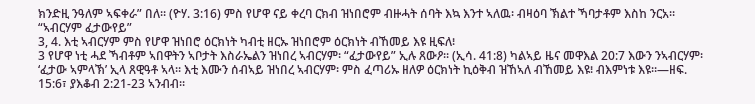ክንድዚ ንዓለም ኣፍቀራ” በለ። (ዮሃ. 3:16) ምስ የሆዋ ናይ ቀረባ ርክብ ዝነበሮም ብዙሓት ሰባት እኳ እንተ ኣለዉ፡ ብዛዕባ ኽልተ ኻባታቶም እስከ ንርአ።
“ኣብርሃም ፈታውየይ”
3, 4. እቲ ኣብርሃም ምስ የሆዋ ዝነበሮ ዕርክነት ካብቲ ዘርኡ ዝነበሮም ዕርክነት ብኸመይ እዩ ዚፍለ፧
3 የሆዋ ነቲ ሓደ ኻብቶም ኣበዋትን ኣቦታት እስራኤልን ዝነበረ ኣብርሃም፡ “ፈታውየይ” ኢሉ ጸውዖ። (ኢሳ. 41:8) ካልኣይ ዜና መዋእል 20:7 እውን ንኣብርሃም፡ ‘ፈታው ኣምላኽ’ ኢላ ጸዊዓቶ ኣላ። እቲ እሙን ሰብኣይ ዝነበረ ኣብርሃም፡ ምስ ፈጣሪኡ ዘለዎ ዕርክነት ኪዕቅብ ዝኸኣለ ብኸመይ እዩ፧ ብእምነቱ እዩ።—ዘፍ. 15:6፣ ያእቆብ 2:21-23 ኣንብብ።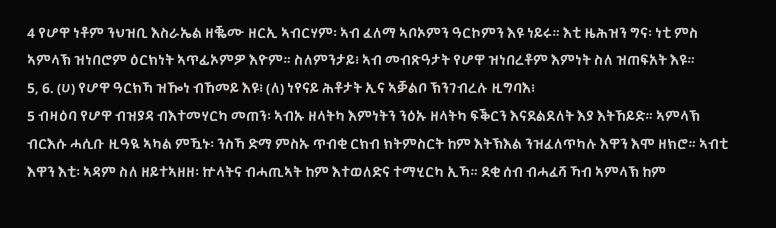4 የሆዋ ነቶም ንህዝቢ እስራኤል ዘቘሙ ዘርኢ ኣብርሃም፡ ኣብ ፈለማ ኣቦኦምን ዓርኮምን እዩ ነይሩ። እቲ ዜሕዝን ግና፡ ነቲ ምስ ኣምላኽ ዝነበሮም ዕርክነት ኣጥፊኦምዎ እዮም። ስለምንታይ፧ ኣብ መብጽዓታት የሆዋ ዝነበረቶም እምነት ስለ ዝጠፍአት እዩ።
5, 6. (ሀ) የሆዋ ዓርክኻ ዝዀነ ብኸመይ እዩ፧ (ለ) ነየናይ ሕቶታት ኢና ኣቓልቦ ኽንገብረሉ ዚግባእ፧
5 ብዛዕባ የሆዋ ብዝያዳ ብእተመሃርካ መጠን፡ ኣብኡ ዘላትካ እምነትን ንዕኡ ዘላትካ ፍቕርን እናደልደለት እያ እትኸይድ። ኣምላኽ ብርእሱ ሓሲቡ ዚዓዪ ኣካል ምዃኑ፡ ንስኻ ድማ ምስኡ ጥብቂ ርክብ ክትምስርት ከም እትኽእል ንዝፈለጥካሉ እዋን እሞ ዘክሮ። ኣብቲ እዋን እቲ፡ ኣዳም ስለ ዘይተኣዘዘ፡ ኵላትና ብሓጢኣት ከም እተወለድና ተማሂርካ ኢኻ። ደቂ ሰብ ብሓፈሻ ኻብ ኣምላኽ ከም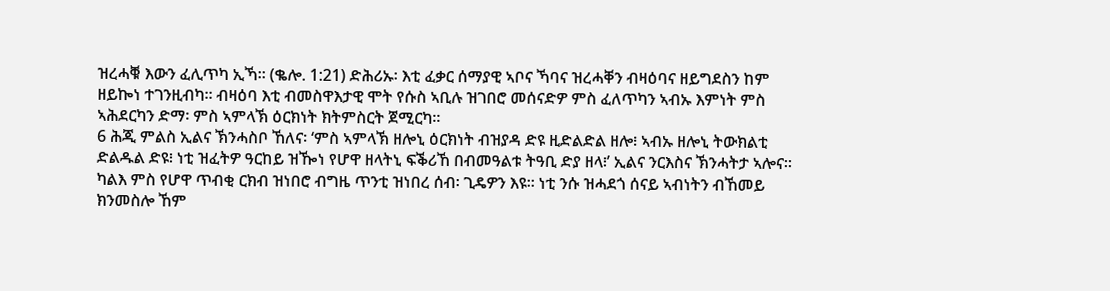ዝረሓቑ እውን ፈሊጥካ ኢኻ። (ቈሎ. 1:21) ድሕሪኡ፡ እቲ ፈቃር ሰማያዊ ኣቦና ኻባና ዝረሓቐን ብዛዕባና ዘይግደስን ከም ዘይኰነ ተገንዚብካ። ብዛዕባ እቲ ብመስዋእታዊ ሞት የሱስ ኣቢሉ ዝገበሮ መሰናድዎ ምስ ፈለጥካን ኣብኡ እምነት ምስ ኣሕደርካን ድማ፡ ምስ ኣምላኽ ዕርክነት ክትምስርት ጀሚርካ።
6 ሕጂ ምልስ ኢልና ኽንሓስቦ ኸለና፡ ‘ምስ ኣምላኽ ዘሎኒ ዕርክነት ብዝያዳ ድዩ ዚድልድል ዘሎ፧ ኣብኡ ዘሎኒ ትውክልቲ ድልዱል ድዩ፧ ነቲ ዝፈትዎ ዓርከይ ዝዀነ የሆዋ ዘላትኒ ፍቕሪኸ በብመዓልቱ ትዓቢ ድያ ዘላ፧’ ኢልና ንርእስና ኽንሓትታ ኣሎና። ካልእ ምስ የሆዋ ጥብቂ ርክብ ዝነበሮ ብግዜ ጥንቲ ዝነበረ ሰብ፡ ጊዴዎን እዩ። ነቲ ንሱ ዝሓደጎ ሰናይ ኣብነትን ብኸመይ ክንመስሎ ኸም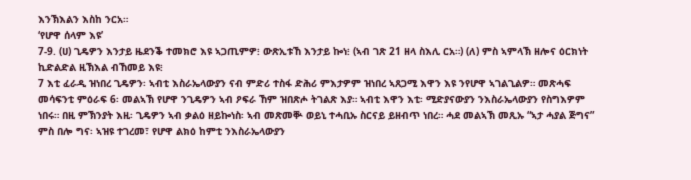እንኽእልን እስከ ንርአ።
‘የሆዋ ሰላም እዩ’
7-9. (ሀ) ጊዴዎን እንታይ ዜደንቕ ተመክሮ እዩ ኣጋጢምዎ፧ ውጽኢቱኸ እንታይ ኰነ፧ (ኣብ ገጽ 21 ዘላ ስእሊ ርአ።) (ለ) ምስ ኣምላኽ ዘሎና ዕርክነት ኪድልድል ዚኽእል ብኸመይ እዩ፧
7 እቲ ፈራዲ ዝነበረ ጊዴዎን፡ ኣብቲ እስራኤላውያን ናብ ምድሪ ተስፋ ድሕሪ ምእታዎም ዝነበረ ኣጸጋሚ እዋን እዩ ንየሆዋ ኣገልጊልዎ። መጽሓፍ መሳፍንቲ ምዕራፍ 6፡ መልኣኽ የሆዋ ንጊዴዎን ኣብ ዖፍራ ኸም ዝበጽሖ ትገልጽ እያ። ኣብቲ እዋን እቲ፡ ሚድያናውያን ንእስራኤላውያን የስግእዎም ነበሩ። በዚ ምኽንያት እዚ፡ ጊዴዎን ኣብ ቃልዕ ዘይኰነስ፡ ኣብ መጽመቝ ወይኒ ተሓቢኡ ስርናይ ይዘብጥ ነበረ። ሓደ መልኣኽ መጺኡ “ኣታ ሓያል ጅግና” ምስ በሎ ግና፡ ኣዝዩ ተገረመ፣ የሆዋ ልክዕ ከምቲ ንእስራኤላውያን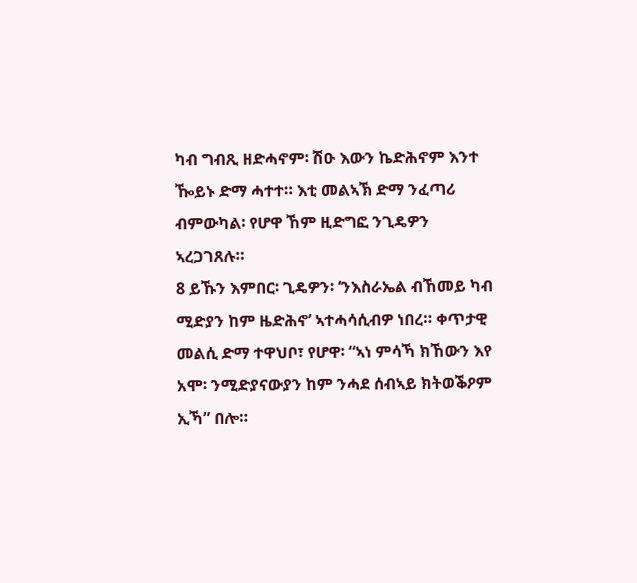ካብ ግብጺ ዘድሓኖም፡ ሽዑ እውን ኬድሕኖም እንተ ዀይኑ ድማ ሓተተ። እቲ መልኣኽ ድማ ንፈጣሪ ብምውካል፡ የሆዋ ኸም ዚድግፎ ንጊዴዎን ኣረጋገጸሉ።
8 ይኹን እምበር፡ ጊዴዎን፡ ‘ንእስራኤል ብኸመይ ካብ ሚድያን ከም ዜድሕኖ’ ኣተሓሳሲብዎ ነበረ። ቀጥታዊ መልሲ ድማ ተዋህቦ፣ የሆዋ፡ “ኣነ ምሳኻ ክኸውን እየ አሞ፡ ንሚድያናውያን ከም ንሓደ ሰብኣይ ክትወቕዖም ኢኻ” በሎ።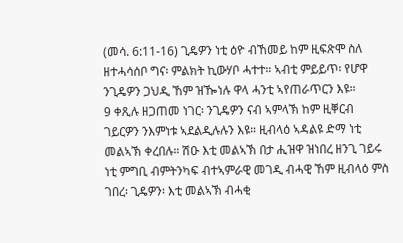(መሳ. 6:11-16) ጊዴዎን ነቲ ዕዮ ብኸመይ ከም ዚፍጽሞ ስለ ዘተሓሳሰቦ ግና፡ ምልክት ኪውሃቦ ሓተተ። ኣብቲ ምይይጥ፡ የሆዋ ንጊዴዎን ጋህዲ ኸም ዝዀነሉ ዋላ ሓንቲ ኣየጠራጥርን እዩ።
9 ቀጺሉ ዘጋጠመ ነገር፡ ንጊዴዎን ናብ ኣምላኽ ከም ዚቐርብ ገይርዎን ንእምነቱ ኣደልዲሉሉን እዩ። ዚብላዕ ኣዳልዩ ድማ ነቲ መልኣኽ ቀረበሉ። ሽዑ እቲ መልኣኽ በታ ሒዝዋ ዝነበረ ዘንጊ ገይሩ ነቲ ምግቢ ብምትንካፍ ብተኣምራዊ መገዲ ብሓዊ ኸም ዚብላዕ ምስ ገበረ፡ ጊዴዎን፡ እቲ መልኣኽ ብሓቂ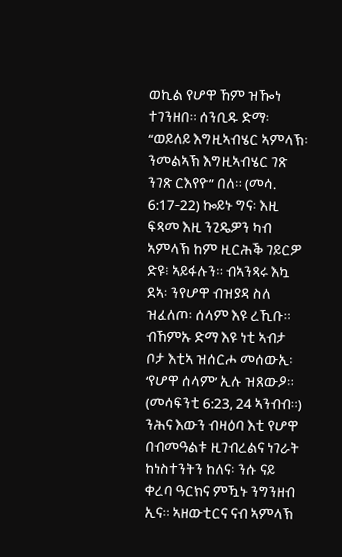ወኪል የሆዋ ኸም ዝዀነ ተገንዘበ። ሰንቢዱ ድማ፡ “ወይለይ እግዚኣብሄር ኣምላኽ፡ ንመልኣኽ እግዚኣብሄር ገጽ ንገጽ ርእየዮ” በለ። (መሳ. 6:17-22) ኰይኑ ግና፡ እዚ ፍጻመ እዚ ንጊዴዎን ካብ ኣምላኽ ከም ዚርሕቕ ገይርዎ ድዩ፧ ኣይፋሉን። ብኣንጻሩ እኳ ደኣ፡ ንየሆዋ ብዝያዳ ስለ ዝፈለጦ፡ ሰላም እዩ ረኺቡ። ብኸምኡ ድማ እዩ ነቲ ኣብታ ቦታ እቲኣ ዝሰርሖ መሰውኢ፡ ‘የሆዋ ሰላም’ ኢሉ ዝጸውዖ። (መሳፍንቲ 6:23, 24 ኣንብብ።) ንሕና እውን ብዛዕባ እቲ የሆዋ በብመዓልቱ ዚገብረልና ነገራት ከነስተንትን ከለና፡ ንሱ ናይ ቀረባ ዓርክና ምዃኑ ንግንዘብ ኢና። ኣዘውቲርና ናብ ኣምላኽ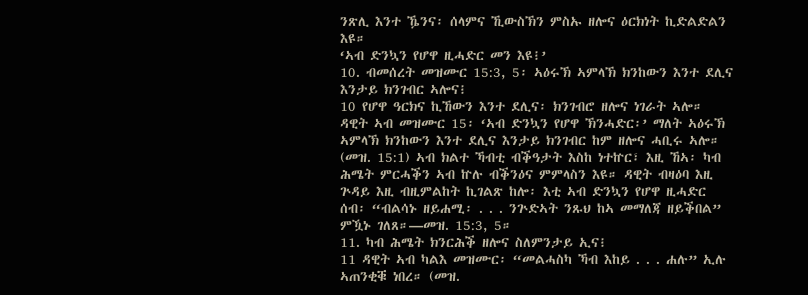ንጽሊ እንተ ዄንና፡ ሰላምና ኺውስኽን ምስኡ ዘሎና ዕርክነት ኪድልድልን እዩ።
‘ኣብ ድንኳን የሆዋ ዚሓድር መን እዩ፧’
10. ብመሰረት መዝሙር 15:3, 5፡ ኣዕሩኽ ኣምላኽ ክንከውን እንተ ደሊና እንታይ ክንገብር ኣሎና፧
10 የሆዋ ዓርክና ኪኸውን እንተ ደሊና፡ ክንገብሮ ዘሎና ነገራት ኣሎ። ዳዊት ኣብ መዝሙር 15፡ ‘ኣብ ድንኳን የሆዋ ኽንሓድር፡’ ማለት ኣዕሩኽ ኣምላኽ ክንከውን እንተ ደሊና እንታይ ክንገብር ከም ዘሎና ሓቢሩ ኣሎ። (መዝ. 15:1) ኣብ ክልተ ኻብቲ ብቕዓታት እስከ ነተኵር፣ እዚ ኸኣ፡ ካብ ሕሜት ምርሓቕን ኣብ ኵሉ ብቕንዕና ምምላስን እዩ። ዳዊት ብዛዕባ እዚ ጕዳይ እዚ ብዚምልከት ኪገልጽ ከሎ፡ እቲ ኣብ ድንኳን የሆዋ ዚሓድር ሰብ፡ “ብልሳኑ ዘይሐሚ፡ . . . ንጕድኣት ንጹህ ከኣ መማለጃ ዘይቕበል” ምዃኑ ገለጸ።—መዝ. 15:3, 5።
11. ካብ ሕሜት ክንርሕቕ ዘሎና ስለምንታይ ኢና፧
11 ዳዊት ኣብ ካልእ መዝሙር፡ “መልሓስካ ኻብ እከይ . . . ሐሉ” ኢሉ ኣጠንቂቑ ነበረ። (መዝ.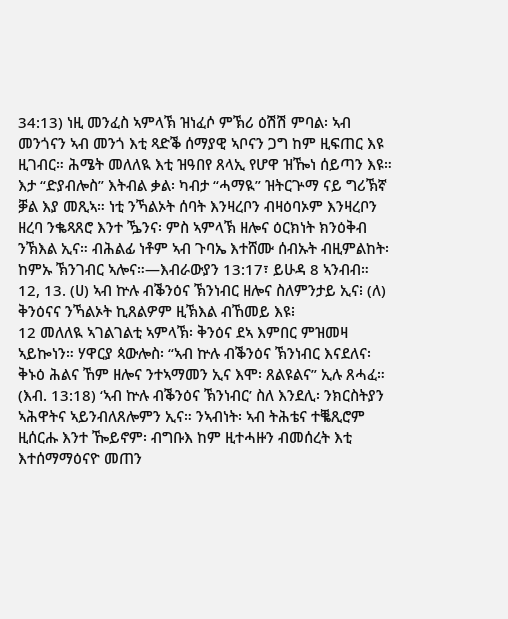34:13) ነዚ መንፈስ ኣምላኽ ዝነፈሶ ምኽሪ ዕሽሽ ምባል፡ ኣብ መንጎናን ኣብ መንጎ እቲ ጻድቕ ሰማያዊ ኣቦናን ጋግ ከም ዚፍጠር እዩ ዚገብር። ሕሜት መለለዪ እቲ ዝዓበየ ጸላኢ የሆዋ ዝዀነ ሰይጣን እዩ። እታ “ድያብሎስ” እትብል ቃል፡ ካብታ “ሓማዪ” ዝትርጕማ ናይ ግሪኽኛ ቓል እያ መጺኣ። ነቲ ንኻልኦት ሰባት እንዛረቦን ብዛዕባኦም እንዛረቦን ዘረባ ንቈጻጸሮ እንተ ዄንና፡ ምስ ኣምላኽ ዘሎና ዕርክነት ክንዕቅብ ንኽእል ኢና። ብሕልፊ ነቶም ኣብ ጉባኤ እተሸሙ ሰብኡት ብዚምልከት፡ ከምኡ ኽንገብር ኣሎና።—እብራውያን 13:17፣ ይሁዳ 8 ኣንብብ።
12, 13. (ሀ) ኣብ ኵሉ ብቕንዕና ኽንነብር ዘሎና ስለምንታይ ኢና፧ (ለ) ቅንዕናና ንኻልኦት ኪጸልዎም ዚኽእል ብኸመይ እዩ፧
12 መለለዪ ኣገልገልቲ ኣምላኽ፡ ቅንዕና ደኣ እምበር ምዝመዛ ኣይኰነን። ሃዋርያ ጳውሎስ፡ “ኣብ ኵሉ ብቕንዕና ኽንነብር እናደለና፡ ቅኑዕ ሕልና ኸም ዘሎና ንተኣማመን ኢና እሞ፡ ጸልዩልና” ኢሉ ጸሓፈ። (እብ. 13:18) ‘ኣብ ኵሉ ብቕንዕና ኽንነብር’ ስለ እንደሊ፡ ንክርስትያን ኣሕዋትና ኣይንብለጸሎምን ኢና። ንኣብነት፡ ኣብ ትሕቴና ተቘጺሮም ዚሰርሑ እንተ ዀይኖም፡ ብግቡእ ከም ዚተሓዙን ብመሰረት እቲ እተሰማማዕናዮ መጠን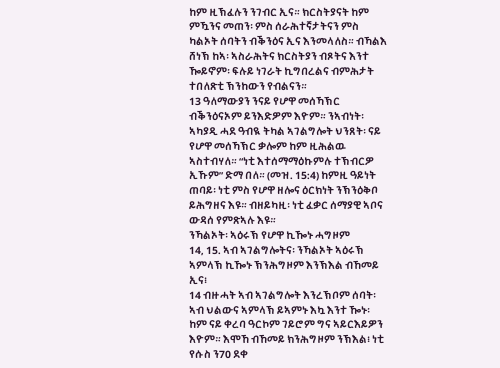ከም ዚኽፈሉን ንገብር ኢና። ክርስትያናት ከም ምዃንና መጠን፡ ምስ ሰራሕተኛታትናን ምስ ካልኦት ሰባትን ብቕንዕና ኢና እንመላለስ። ብኻልእ ሸነኽ ከኣ፡ ኣስራሕትና ክርስትያን ብጾትና እንተ ዀይኖም፡ ፍሉይ ነገራት ኪግበረልና ብምሕታት ተበለጽቲ ኽንከውን የብልናን።
13 ዓለማውያን ንናይ የሆዋ መሰኻኽር ብቕንዕናኦም ይንእድዎም እዮም። ንኣብነት፡ ኣካያዲ ሓደ ዓብዪ ትካል ኣገልግሎት ህንጸት፡ ናይ የሆዋ መሰኻኽር ቃሎም ከም ዚሕልዉ ኣስተብሃለ። “ነቲ እተሰማማዕኩምሉ ተኽብርዎ ኢኹም” ድማ በለ። (መዝ. 15:4) ከምዚ ዓይነት ጠባይ፡ ነቲ ምስ የሆዋ ዘሎና ዕርክነት ንኽንዕቅቦ ይሕግዘና እዩ። ብዘይካዚ፡ ነቲ ፈቃር ሰማያዊ ኣቦና ውዳሰ የምጽኣሉ እዩ።
ንኻልኦት፡ ኣዕሩኽ የሆዋ ኪዀኑ ሓግዞም
14, 15. ኣብ ኣገልግሎትና፡ ንኻልኦት ኣዕሩኽ ኣምላኽ ኪዀኑ ኽንሕግዞም እንኽእል ብኸመይ ኢና፧
14 ብዙሓት ኣብ ኣገልግሎት እንረኽቦም ሰባት፡ ኣብ ህልውና ኣምላኽ ይኣምኑ እኳ እንተ ዀኑ፡ ከም ናይ ቀረባ ዓርኮም ገይሮም ግና ኣይርእይዎን እዮም። እሞኸ ብኸመይ ክንሕግዞም ንኽእል፧ ነቲ የሱስ ን70 ደቀ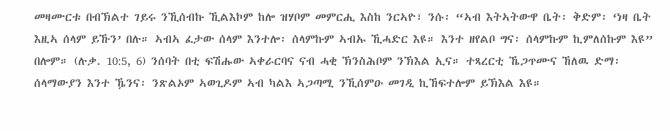መዛሙርቱ በብኽልተ ገይሩ ንኺሰብኩ ኺልእኮም ከሎ ዝሃቦም መምርሒ እስከ ንርኣዮ፣ ንሱ፡ “ኣብ እትኣትውዋ ቤት፡ ቅድም፡ ‘ነዛ ቤት እዚኣ ሰላም ይኹን’ በሉ። ኣብኣ ፈታው ሰላም እንተሎ፡ ሰላምኩም ኣብኡ ኺሓድር እዩ። እንተ ዘየልቦ ግና፡ ሰላምኩም ኪምለሰኩም እዩ” በሎም። (ሉቃ. 10:5, 6) ንሰባት በቲ ፍሽሑው ኣቀራርባና ናብ ሓቂ ኽንስሕቦም ንኽእል ኢና። ተጻረርቲ ኼጋጥሙና ኸለዉ ድማ፡ ሰላማውያን እንተ ዄንና፡ ንጽልኦም ኣወጊዶም ኣብ ካልእ ኣጋጣሚ ንኺሰምዑ መገዲ ኪኸፍተሎም ይኽእል እዩ።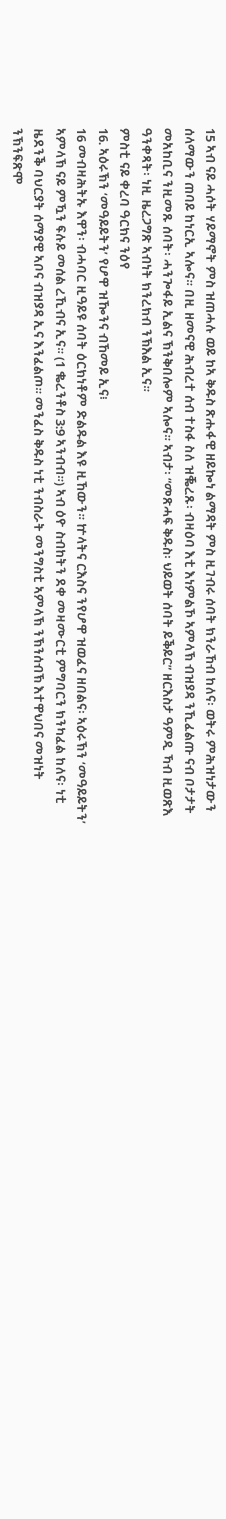15 ኣብ ናይ ሓሶት ሃይማኖት ምስ ዝጠሓሉ ወይ ከኣ ቅዱስ ጽሑፋዊ ዘይኰነ ልማዳት ምስ ዚገብሩ ሰባት ክንራኸብ ከለና፡ ወትሩ ምሕዝነታውን ሰላማውን ጠባይ ከነርኢ ኣሎና። በዚ ዘመናዊ ሕብረተ ሰብ ተስፋ ስለ ዝቘረጹ፡ ብዛዕባ እቲ እነምልኾ ኣምላኽ ብዝያዳ ንኺፈልጡ ናብ ቦታታት መአከቢና ንዚመጹ ሰባት፡ ሓንጐፋይ ኢልና ኽንቅበሎም ኣሎና። ኣብታ፡ “መጽሓፍ ቅዱስ፡ ህይወት ሰባት ይቕይር” ዘርእስታ ዓምዲ ኻብ ዚወጽእ ዓንቀጻት፡ ነዚ ዜረጋግጽ ኣብነት ክንረክብ ንኽእል ኢና።
ምስቲ ናይ ቀረባ ዓርክና ንዕየ
16. ኣዕሩኽን ‘መዓይይትን’ የሆዋ ዝዀንና ብኸመይ ኢና፧
16 መብዛሕትኡ እዋን፡ ብሓባር ዚዓይዩ ሰባት ዕርክነቶም ድልዱል እዩ ዚኸውን። ኵላትና ርእስና ንየሆዋ ዝወፈና ዘበልና፡ ኣዕሩኽን ‘መዓይይትን’ ኣምላኽ ናይ ምዃን ፍሉይ መሰል ረኺብና ኢና። (1 ቈረንቶስ 3:9 ኣንብብ።) ኣብ ዕዮ ስብከትን ደቀ መዛሙርቲ ምግባርን ክንካፈል ከለና፡ ነቲ ዜደንቕ ባህርያት ሰማያዊ ኣቦና ብዝያዳ ኢና እንፈልጦ። መንፈስ ቅዱስ ነቲ ንብስራት መንግስቲ ኣምላኽ ንኽንሰብኽ እተዋህበና መዝነት ንኽንፍጽሞ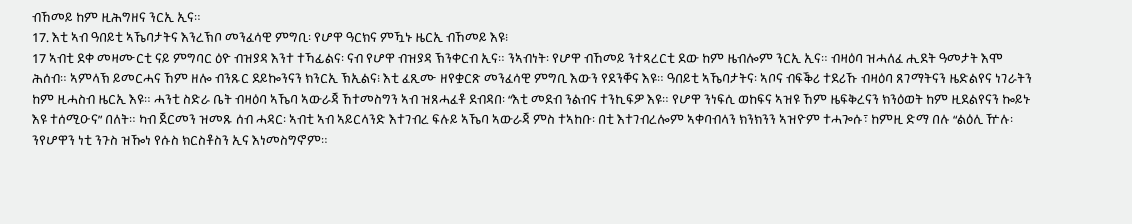ብኸመይ ከም ዚሕግዘና ንርኢ ኢና።
17. እቲ ኣብ ዓበይቲ ኣኼባታትና እንረኽቦ መንፈሳዊ ምግቢ፡ የሆዋ ዓርክና ምዃኑ ዜርኢ ብኸመይ እዩ፧
17 ኣብቲ ደቀ መዛሙርቲ ናይ ምግባር ዕዮ ብዝያዳ እንተ ተኻፊልና፡ ናብ የሆዋ ብዝያዳ ኽንቀርብ ኢና። ንኣብነት፡ የሆዋ ብኸመይ ንተጻረርቲ ደው ከም ዜብሎም ንርኢ ኢና። ብዛዕባ ዝሓለፈ ሒደት ዓመታት እሞ ሕሰብ። ኣምላኽ ይመርሓና ኸም ዘሎ ብንጹር ደይኰንናን ክንርኢ ኽኢልና፧ እቲ ፈጺሙ ዘየቋርጽ መንፈሳዊ ምግቢ እውን የደንቐና እዩ። ዓበይቲ ኣኼባታትና፡ ኣቦና ብፍቕሪ ተደሪኹ ብዛዕባ ጸገማትናን ዜድልየና ነገራትን ከም ዚሓስብ ዜርኢ እዩ። ሓንቲ ስድራ ቤት ብዛዕባ ኣኼባ ኣውራጃ ኸተመስግን ኣብ ዝጸሓፈቶ ደብዳበ፡ “እቲ መደብ ንልብና ተንኪፍዎ እዩ። የሆዋ ንነፍሲ ወከፍና ኣዝዩ ኸም ዜፍቅረናን ክንዕወት ከም ዚደልየናን ኰይኑ እዩ ተሰሚዑና” በለት። ካብ ጀርመን ዝመጹ ሰብ ሓዳር፡ ኣብቲ ኣብ ኣይርላንድ እተገብረ ፍሉይ ኣኼባ ኣውራጃ ምስ ተኣከቡ፡ በቲ እተገብረሎም ኣቀባብላን ክንክንን ኣዝዮም ተሓጐሱ፣ ከምዚ ድማ በሉ “ልዕሊ ዅሉ፡ ንየሆዋን ነቲ ንጉስ ዝዀነ የሱስ ክርስቶስን ኢና እነመስግኖም።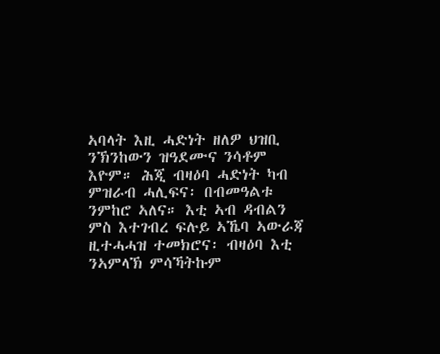ኣባላት እዚ ሓድነት ዘለዎ ህዝቢ ንኽንከውን ዝዓደሙና ንሳቶም እዮም። ሕጂ ብዛዕባ ሓድነት ካብ ምዝራብ ሓሊፍና፡ በብመዓልቱ ንምከሮ ኣለና። እቲ ኣብ ዳብልን ምስ እተገብረ ፍሉይ ኣኼባ ኣውራጃ ዚተሓሓዝ ተመክሮና፡ ብዛዕባ እቲ ንኣምላኽ ምሳኻትኩም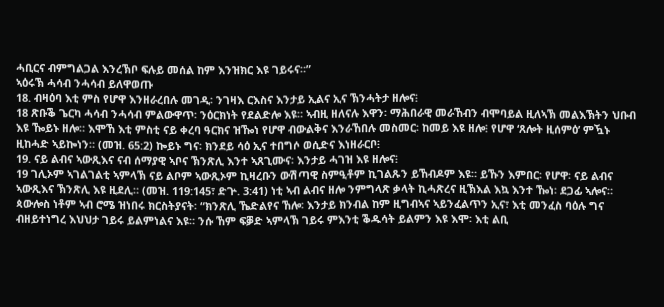ሓቢርና ብምግልጋል እንረኽቦ ፍሉይ መሰል ከም እንዝክር እዩ ገይሩና።”
ኣዕሩኽ ሓሳብ ንሓሳብ ይለዋወጡ
18. ብዛዕባ እቲ ምስ የሆዋ እንዘራረበሉ መገዲ፡ ንገዛእ ርእስና እንታይ ኢልና ኢና ኽንሓትታ ዘሎና፧
18 ጽቡቕ ጌርካ ሓሳብ ንሓሳብ ምልውዋጥ፡ ንዕርክነት የደልድሎ እዩ። ኣብዚ ዘለናሉ እዋን፡ ማሕበራዊ መራኸብን ብሞባይል ዚለኣኽ መልእኽትን ህቡብ እዩ ዀይኑ ዘሎ። እሞኸ እቲ ምስቲ ናይ ቀረባ ዓርክና ዝዀነ የሆዋ ብውልቅና እንራኸበሉ መስመር፡ ከመይ እዩ ዘሎ፧ የሆዋ ‘ጸሎት ዚሰምዕ’ ምዃኑ ዚከሓድ ኣይኰነን። (መዝ. 65:2) ኰይኑ ግና፡ ክንደይ ሳዕ ኢና ተበግሶ ወሲድና እነዘራርቦ፧
19. ናይ ልብና ኣውጺእና ናብ ሰማያዊ ኣቦና ኽንጽሊ እንተ ኣጸጊሙና፡ እንታይ ሓገዝ እዩ ዘሎና፧
19 ገሊኦም ኣገልገልቲ ኣምላኽ ናይ ልቦም ኣውጺኦም ኪዛረቡን ውሽጣዊ ስምዒቶም ኪገልጹን ይኸብዶም እዩ። ይኹን እምበር፡ የሆዋ፡ ናይ ልብና ኣውጺእና ኽንጽሊ እዩ ዚደሊ። (መዝ. 119:145፣ ድጕ. 3:41) ነቲ ኣብ ልብና ዘሎ ንምግላጽ ቃላት ኪሓጽረና ዚኽእል እኳ እንተ ዀነ፡ ደጋፊ ኣሎና። ጳውሎስ ነቶም ኣብ ሮሜ ዝነበሩ ክርስትያናት፡ “ክንጽሊ ኼድልየና ኸሎ፡ እንታይ ክንብል ከም ዚግብኣና ኣይንፈልጥን ኢና፣ እቲ መንፈስ ባዕሉ ግና ብዘይተነግረ እህህታ ገይሩ ይልምነልና እዩ። ንሱ ኸም ፍቓድ ኣምላኽ ገይሩ ምእንቲ ቕዱሳት ይልምን እዩ እሞ፡ እቲ ልቢ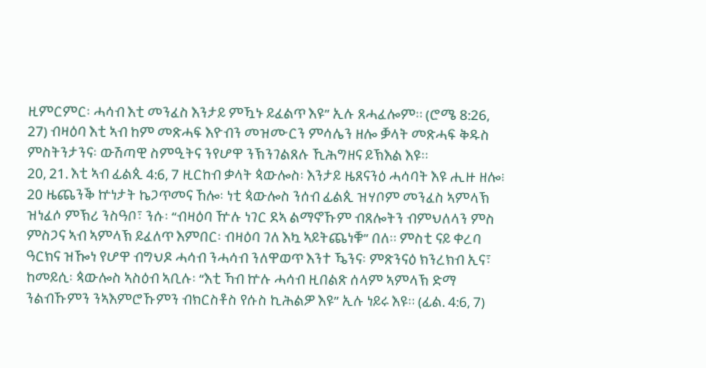ዚምርምር፡ ሓሳብ እቲ መንፈስ እንታይ ምዃኑ ይፈልጥ እዩ” ኢሉ ጸሓፈሎም። (ሮሜ 8:26, 27) ብዛዕባ እቲ ኣብ ከም መጽሓፍ እዮብን መዝሙርን ምሳሌን ዘሎ ቓላት መጽሓፍ ቅዱስ ምስትንታንና፡ ውሽጣዊ ስምዒትና ንየሆዋ ንኽንገልጸሉ ኺሕግዘና ይኽእል እዩ።
20, 21. እቲ ኣብ ፊልጲ 4:6, 7 ዚርከብ ቃላት ጳውሎስ፡ እንታይ ዜጸናንዕ ሓሳባት እዩ ሒዙ ዘሎ፧
20 ዜጨንቕ ኵነታት ኬጋጥመና ኸሎ፡ ነቲ ጳውሎስ ንሰብ ፊልጲ ዝሃቦም መንፈስ ኣምላኽ ዝነፈሶ ምኽሪ ንስዓቦ፣ ንሱ፡ “ብዛዕባ ዅሉ ነገር ደኣ ልማኖኹም ብጸሎትን ብምህለላን ምስ ምስጋና ኣብ ኣምላኽ ይፈለጥ እምበር፡ ብዛዕባ ገለ እኳ ኣይትጨነቑ” በለ። ምስቲ ናይ ቀረባ ዓርክና ዝዀነ የሆዋ ብግህዶ ሓሳብ ንሓሳብ ንለዋወጥ እንተ ዄንና፡ ምጽንናዕ ክንረክብ ኢና፣ ከመይሲ፡ ጳውሎስ ኣስዕብ ኣቢሉ፡ “እቲ ኻብ ኵሉ ሓሳብ ዚበልጽ ሰላም ኣምላኽ ድማ ንልብኹምን ንኣእምሮኹምን ብክርስቶስ የሱስ ኪሕልዎ እዩ” ኢሉ ነይሩ እዩ። (ፊል. 4:6, 7)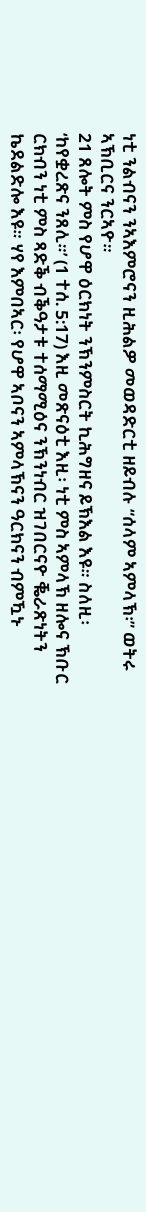ነቲ ንልብናን ንኣእምሮናን ዚሕልዎ መወዳድርቲ ዘይብሉ “ሰላም ኣምላኽ፡” ወትሩ ኣኽቢርና ንርኣዮ።
21 ጸሎት ምስ የሆዋ ዕርክነት ንኽንምስርት ኪሕግዘና ይኽእል እዩ። ስለዚ፡ ‘ከየቋረጽና ንጸሊ።’ (1 ተሰ. 5:17) እዚ መጽናዕቲ እዚ፡ ነቲ ምስ ኣምላኽ ዘሎና ኽቡር ርክብን ነቲ ምስ ጻድቕ ብቕዓታቱ ተሰማሚዕና ንኽንነብር ዝገበርናዮ ቘራጽነትን ኬደልድሎ እዩ። ሃየ እምበኣር፡ የሆዋ ኣቦናን ኣምላኽናን ዓርክናን ብምዃኑ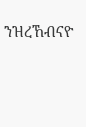ንዝረኸብናዮ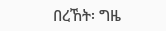በረኸት፡ ግዜ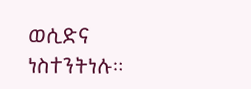ወሲድና ነስተንትነሉ።